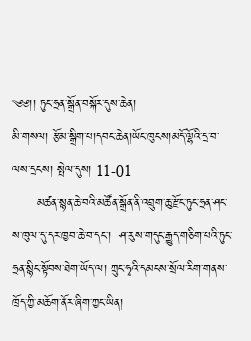༄༅།། ཏུང་ཧྲན་སྒྲོན་བསྐོར་དུས་ཆེན།
མི་གསལ། རྩོམ་སྒྲིག་པ།དབང་ཆེན།ཡོང་ཁུངས།མདོ་ལྷོའི་དྲ་བ་ལས་དྲངས། སྤེལ་དུས། 11-01
      མཚན་སྙན་ཆེ་བའི་མཚོན་སྒྲོན་ནི་འབྲུག་ཆུ་རྫོང་ཏུང་ཧྲན་ཤང་ས་ཁུལ་དུ་དར་ཁྱབ་ཆེ་བ་དང་།  ཤ་རུས་གདུང་རྒྱུད་གཅིག་པའི་ཏུང་ཧྲན་སྙིང་སྟོབས་ཐེག་ཡོད་ལ། ཀྲུང་ཧྭའི་དམངས་སྲོལ་རིག་གནས་ཁྲོད་ཀྱི་མཆོག་ནོར་ཞིག་ཀྱང་ཡིན།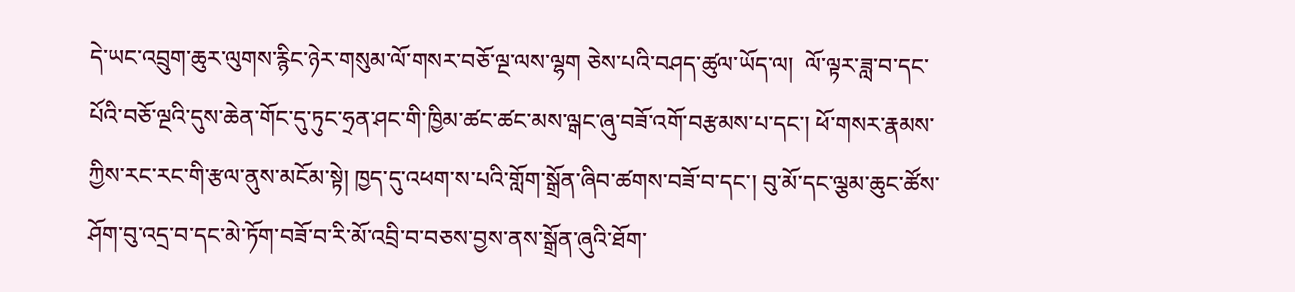དེ་ཡང་འབྲུག་ཆུར་ལུགས་རྙིང་ཉེར་གསུམ་ལོ་གསར་བཅོ་ལྔ་ལས་ལྷག ཅེས་པའི་བཤད་ཚུལ་ཡོད་ལ།  ལོ་ལྟར་ཟླ་བ་དང་པོའི་བཅོ་ལྔའི་དུས་ཆེན་གོང་དུ་ཏུང་ཧྲན་ཤང་གི་ཁྱིམ་ཚང་ཚང་མས་ལྒང་ཞུ་བཟོ་འགོ་བརྩམས་པ་དང་། ཕོ་གསར་རྣམས་ཀྱིས་རང་རང་གི་རྩལ་ནུས་མངོམ་སྟེ། ཁྱད་དུ་འཕག་ས་པའི་གློག་སྒྲོན་ཞིབ་ཚགས་བཟོ་བ་དང་། བུ་མོ་དང་ལྕམ་ཆུང་ཚོས་ཤོག་བུ་འདྲ་བ་དང་མེ་ཏོག་བཟོ་བ་རི་མོ་འབྲི་བ་བཅས་བྱས་ནས་སྒྲོན་ཞུའི་ཐོག་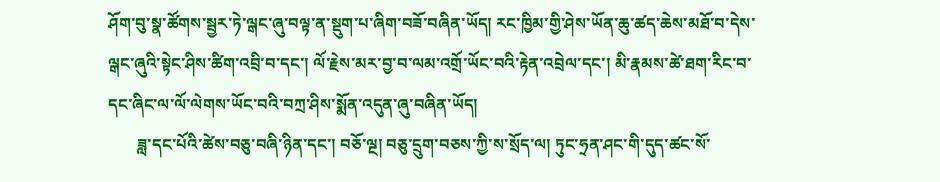ཤོག་བུ་སྣ་ཚོགས་སྦྱར་ཏེ་ལྒང་ཞུ་བལྟ་ན་སྡུག་པ་ཞིག་བཟོ་བཞིན་ཡོད། རང་ཁྱིམ་གྱི་ཤེས་ཡོན་ཆུ་ཚད་ཆེས་མཐོ་བ་དེས་ལྒང་ཞུའི་སྟེང་ཤིས་ཚིག་འབྲི་བ་དང་། ལོ་རྗེས་མར་བྱ་བ་ལམ་འགྲོ་ཡོང་བའི་རྟེན་འབྲེལ་དང་། མི་རྣམས་ཚེ་ཐག་རིང་བ་དང་ཞིང་ལ་ལོ་ལེགས་ཡོང་བའི་བཀྲ་ཤིས་སྨོན་འདུན་ཞུ་བཞིན་ཡོད།
       ཟླ་དང་པོའི་ཚེས་བཅུ་བཞི་ཉིན་དང་། བཅོ་ལྔ། བཅུ་དྲུག་བཅས་ཀྱི་ས་སྲོད་ལ། ཏུང་ཧྲན་ཤང་གི་དུད་ཚང་སོ་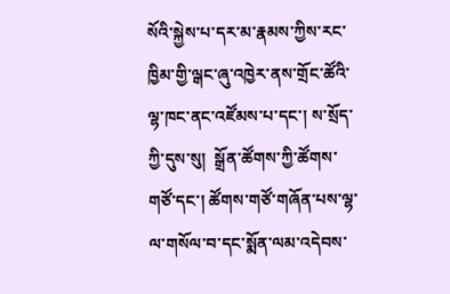སོའི་སྐྱེས་པ་དར་མ་རྣམས་ཀྱིས་རང་ཁྱིམ་གྱི་ལྒང་ཞུ་འཁྱེར་ནས་གྲོང་ཚོའི་ལྷ་ཁང་ནང་འཛོམས་པ་དང་། ས་སྲོད་ཀྱི་དུས་སུ།  སྒྲོན་ཚོགས་ཀྱི་ཚོགས་གཙོ་དང་། ཚོགས་གཙོ་གཞོན་པས་ལྷ་ལ་གསོལ་བ་དང་སྨོན་ལམ་འདེབས་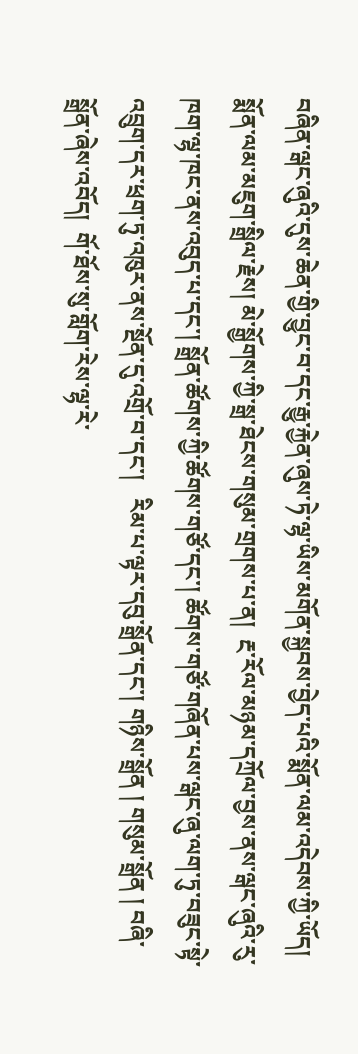བཞིན་ལྒང་ཞུའི་དུས་ཆེན་གྱི་བྱུང་བ་དང་རྒྱུ་རྐྱེན་ཞུས་ཏེ་ལྷ་ཡིས་མགོན་སྐྱབས་བྱེད་པའི་སྨོན་ལམ་འདེབས་ཀྱི་ཡོད།  སྨོན་ལམ་མཇུག་སྒྲིལ་རྗེས། མེ་སྒྱོགས་ཀྱི་སྒྲ་ཐེངས་གསུམ་གྲགས་པ་ན།  རྔ་རོལ་མཉམ་དཀྲོལ་བྱས་ནས་ལྒང་ཞུའི་རུ་ཁག་ལྷ་ཁང་ནས་འབུད་པ་དང་། སྒྲོན་ཚོགས་ཀྱི་ཚོགས་གཙོ་དང་། ཚོགས་གཙོ་གཞོན་པས་ལྒང་ཞུ་ལག་ཏུ་བཟུང་སྟེ་འབྲུག་དར་ཕྲག་ཏུ་འཁུར་ནས་སྔོན་དུ་འགྲོ་བ་དང་།   རིམ་པ་ལྟར་དབུ་སྒྲོན་དང་། གཉིས་སྒྲོན ། གསུམ་སྒྲོན ། བཞི་སྒྲོན་ཞེས་འབོད།  གོ་ཐོས་སུ་གློག་རེས་ལྷ་རེ་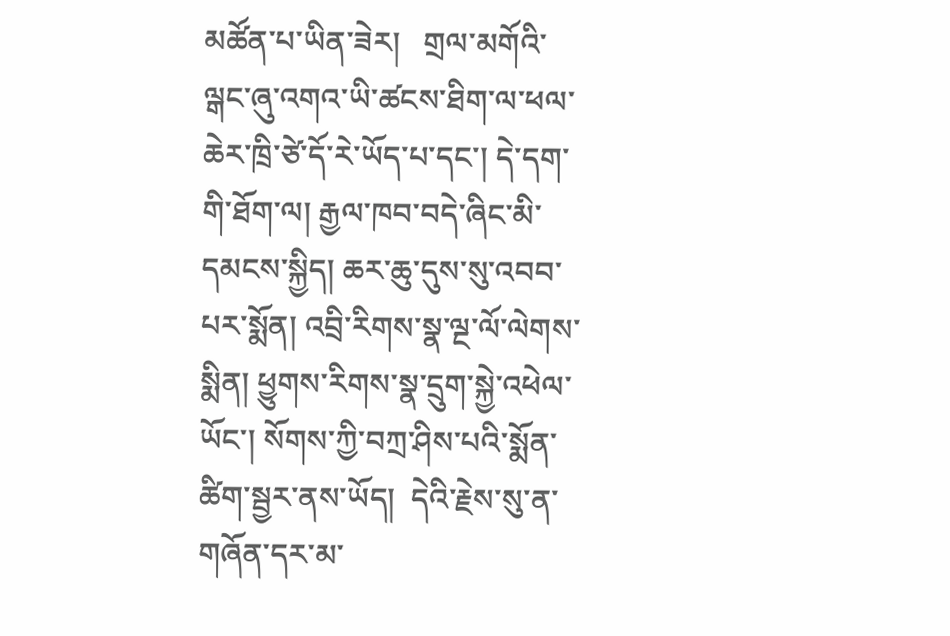མཚོན་པ་ཡིན་ཟེར།   གྲལ་མགོའི་ལྒང་ཞུ་འགའ་ཡི་ཚངས་ཐིག་ལ་ཕལ་ཆེར་ཁྲི་ཙེ་དོ་རེ་ཡོད་པ་དང་། དེ་དག་གི་ཐོག་ལ། རྒྱལ་ཁབ་བདེ་ཞིང་མི་དམངས་སྐྱིད། ཆར་ཆུ་དུས་སུ་འབབ་པར་སྨོན། འབྲི་རིགས་སྣ་ལྔ་ལོ་ལེགས་སྨིན། ཕྱུགས་རིགས་སྣ་དྲུག་སྐྱེ་འཕེལ་ཡོང་། སོགས་ཀྱི་བཀྲ་ཤིས་པའི་སྨོན་ཚིག་སྦྱར་ནས་ཡོད།  དེའི་རྗེས་སུ་ན་གཞོན་དར་མ་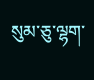སུམ་ཅུ་ལྷག་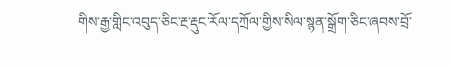གིས་རྒྱ་གླིང་འབུད་ཅིང་རྔ་རྡུང་རོལ་དཀྲོལ་གྱིས་སིལ་སྙན་སྒྲོག་ཅིང་ཞབས་བྲོ་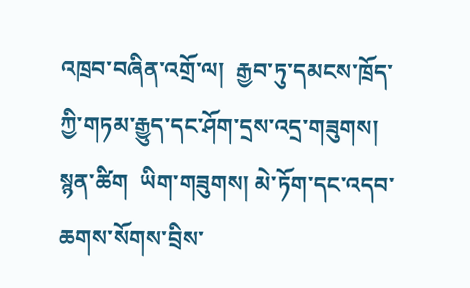འཁྲབ་བཞིན་འགྲོ་ལ།  རྒྱབ་ཏུ་དམངས་ཁྲོད་ཀྱི་གཏམ་རྒྱུད་དང་ཤོག་དྲས་འདྲ་གཟུགས། སྙན་ཚིག  ཡིག་གཟུགས། མེ་ཏོག་དང་འདབ་ཆགས་སོགས་བྲིས་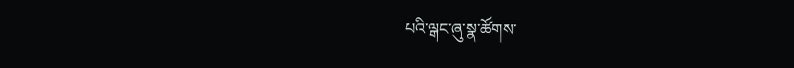པའི་ལྒང་ཞུ་སྣ་ཚོགས་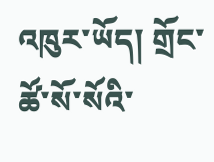འཁུར་ཡོད། གྲོང་ཚོ་སོ་སོའི་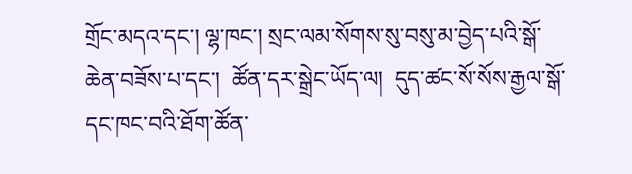གྲོང་མདའ་དང་། ལྷ་ཁང་། སྲང་ལམ་སོགས་སུ་བསུ་མ་བྱེད་པའི་སྒོ་ཆེན་བཟོས་པ་དང་།  ཚོན་དར་སྒྲེང་ཡོད་ལ།  དུད་ཚང་སོ་སོས་རྒྱལ་སྒོ་དང་ཁང་བའི་ཐོག་ཚོན་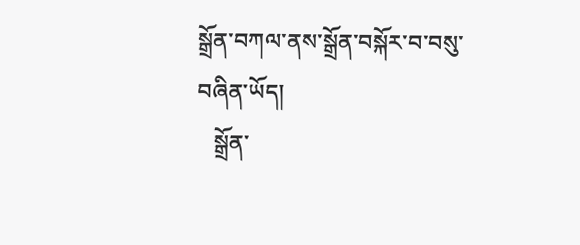སྒྲོན་བཀལ་ནས་སྒྲོན་བསྐོར་བ་བསུ་བཞིན་ཡོད།
   སྒྲོན་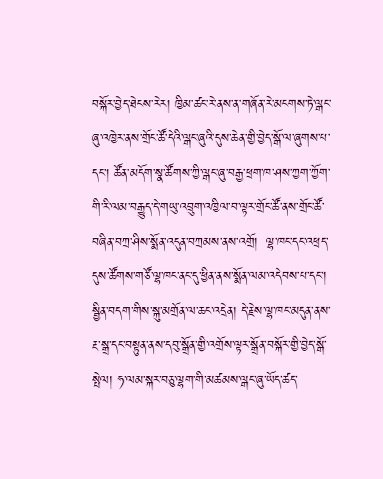བསྐོར་བྱེད་ཐེངས་རེར། ཁྱིམ་ཚང་རེ་ནས་ན་གཞོན་རེ་མངགས་ཏེ་ལྒང་ཞུ་འཁྱེར་ནས་གྲོང་ཚོ་དེའི་ལྒང་ཞུའི་དུས་ཆེན་གྱི་བྱེད་སྒོ་ལ་ཞུགས་པ་དང་། ཚོན་མདོག་སྣ་ཚོགས་ཀྱི་ལྒང་ཞུ་བརྒྱ་ཕྲག་ཁ་ཤས་ཀྱག་ཀྱོག་གི་རི་ལམ་བརྒྱུད་དེ་གཡུ་འབྲུག་འཁྱིལ་བ་ལྟར་གྲོང་ཚོ་ནས་གྲོང་ཚོ་བཞིན་བཀྲ་ཤིས་སྨོན་འདུན་བཀྲམས་ནས་འགྲོ།  ལྷ་ཁང་དང་འཕྲད་དུས་ཚོགས་གཙོ་ལྷ་ཁང་ནང་དུ་ཕྱིན་ནས་སྨོན་ལམ་འདེབས་པ་དང་།  སྦྱིན་བདག་གིས་སྐུ་མགྲོན་ལ་ཆང་འདྲེན། དེ་རྗེས་ལྷ་ཁང་མདུན་ནས་རྔ་སྒྲ་དང་བསྟུན་ནས་དབུ་སྒྲོན་གྱི་འགྲོས་ལྟར་སྒྲོན་བསྐོར་གྱི་བྱེད་སྒོ་སྤེལ། ཧ་ལམ་སྐར་བཅུ་ལྷག་གི་མཚམས་ལྒང་ཞུ་ཡོད་ཚད་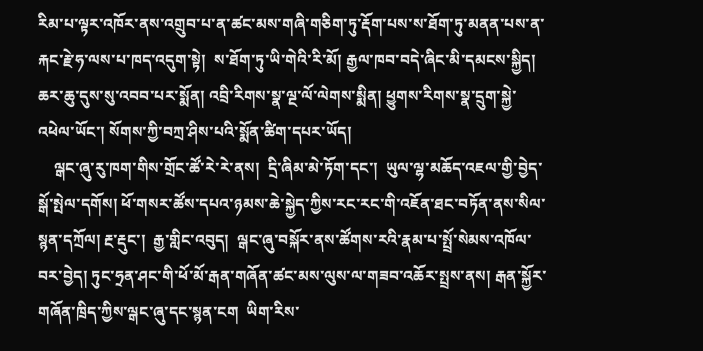རིམ་པ་ལྟར་འཁོར་ནས་འགྲུབ་པ་ན་ཚང་མས་གཞི་གཅིག་ཏུ་རྡོག་པས་ས་ཐོག་ཏུ་མནན་པས་ན་རྐང་རྗེ་ཧ་ལས་པ་ཁད་འདུག་སྟེ།  ས་ཐོག་ཏུ་ཡི་གེའི་རི་མོ། རྒྱལ་ཁབ་བདེ་ཞིང་མི་དམངས་སྐྱིད། ཆར་ཆུ་དུས་སུ་འབབ་པར་སྨོན། འབྲི་རིགས་སྣ་ལྔ་ལོ་ལེགས་སྨིན། ཕྱུགས་རིགས་སྣ་དྲུག་སྐྱེ་འཕེལ་ཡོང་། སོགས་ཀྱི་བཀྲ་ཤིས་པའི་སྨོན་ཚིག་དཔར་ཡོད།
    ལྒང་ཞུ་རུ་ཁག་གིས་གྲོང་ཚོ་རེ་རེ་ནས།  དྲི་ཞིམ་མེ་ཏོག་དང་།  ཡུལ་ལྷ་མཆོད་འཇལ་གྱི་བྱེད་སྒོ་སྤེལ་དགོས། ཕོ་གསར་ཚོས་དཔའ་ཉམས་ཆེ་སྐྱེད་ཀྱིས་རང་རང་གི་འཇོན་ཐང་བཏོན་ནས་སིལ་སྙན་དཀྲོལ། རྔ་རྡུང་།  རྒྱ་གླིང་འབུད།  ལྒང་ཞུ་བསྐོར་ནས་ཚོགས་རའི་རྣམ་པ་སྤྲོ་སེམས་འཁོལ་བར་བྱེད། ཏུང་ཧྲན་ཤང་གི་ཕོ་མོ་རྒན་གཞོན་ཚང་མས་ལུས་ལ་གཟབ་འཆོར་སྤྲས་ནས། རྒན་སྐྱོར་གཞོན་ཁྲིད་ཀྱིས་ལྒང་ཞུ་དང་སྙན་ངག  ཡིག་རིས་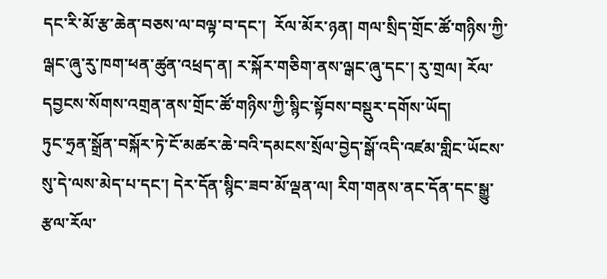དང་རི་མོ་རྩ་ཆེན་བཅས་ལ་བལྟ་བ་དང་།  རོལ་མོར་ཉན། གལ་སྲིད་གྲོང་ཚོ་གཉིས་ཀྱི་ལྒང་ཞུ་རུ་ཁག་ཕན་ཚུན་འཕྲད་ན། ར་སྐོར་གཅིག་ནས་ལྒང་ཞུ་དང་། རུ་གྲལ། རོལ་དབྱངས་སོགས་འགྲན་ནས་གྲོང་ཚོ་གཉིས་ཀྱི་སྙིང་སྟོབས་བསྡུར་དགོས་ཡོད།
ཏུང་ཧྲན་སྒྲོན་བསྐོར་ཏེ་ངོ་མཚར་ཆེ་བའི་དམངས་སྲོལ་བྱེད་སྒོ་འདི་འཛམ་གླིང་ཡོངས་སུ་དེ་ལས་མེད་པ་དང་། དེར་དོན་སྙིང་ཟབ་མོ་ལྡན་ལ། རིག་གནས་ནང་དོན་དང་སྒྱུ་རྩལ་རོལ་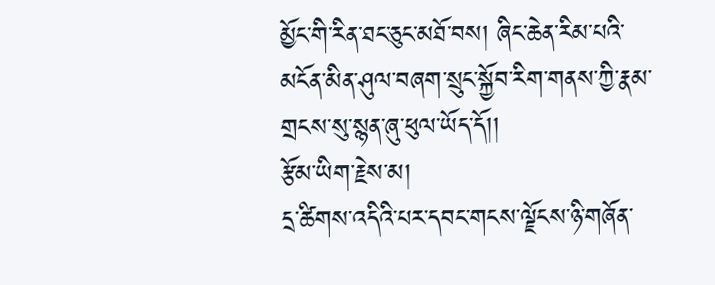མྱོང་གི་རིན་ཐང་ཅུང་མཐོ་བས། ཞིང་ཆེན་རིམ་པའི་མངོན་མིན་ཤུལ་བཞག་སྲུང་སྐྱོབ་རིག་གནས་ཀྱི་རྣམ་གྲངས་སུ་སྙན་ཞུ་ཕུལ་ཡོད་དོ།།
རྩོམ་ཡིག་རྗེས་མ།
དྲ་ཚིགས་འདིའི་པར་དབང་གངས་ལྗོངས་ཉི་གཞོན་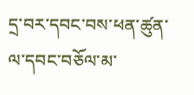དྲ་བར་དབང་བས་ཕན་ཚུན་ལ་དབང་བཅོལ་མ་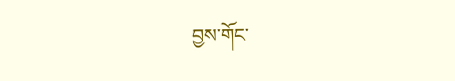བྱས་གོང་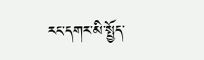རང་དགར་མི་སྤྱོད་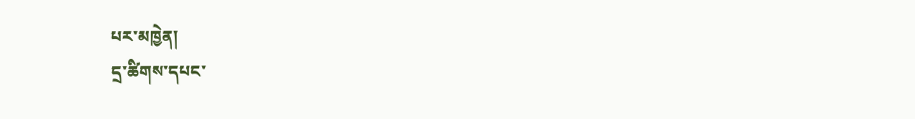པར་མཁྱེན།
དྲ་ཚིགས་དཔང་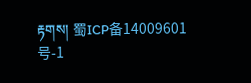རྟགས། 蜀ICP备14009601号-1